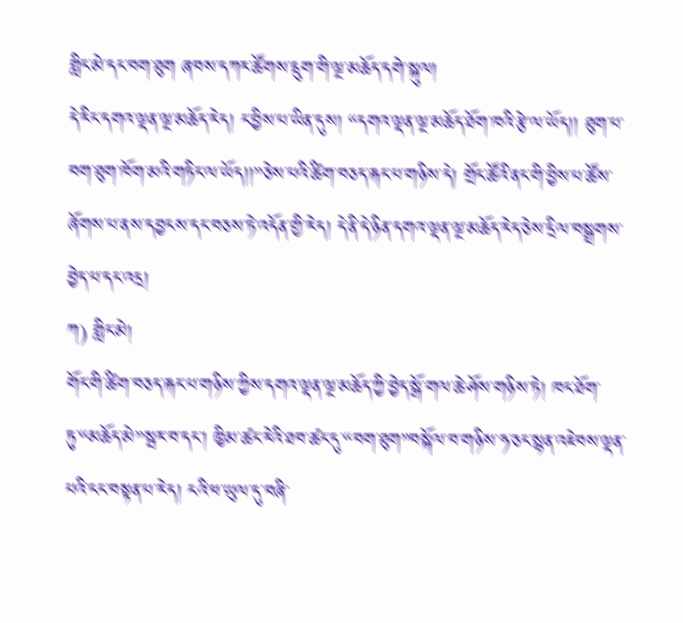གླིང་མེ་དང་བག་ཐུག ཞབས་དཀར་ཚོགས་དྲུག་གི་ལྔ་མཆོད་དགེ་སྐུལ།
དེ་རིང་དགའ་ལྡན་ལྔ་མཆོད་རེད། ང་བྱིས་པ་ཡིན་དུས། “དགའ་ལྡན་ལྔ་མཆོད་ཐོག་ཁའི་རྩེ་ལ་ཡོད།། ཐུག་པ་བག་ཐུག་ཁོག་མའི་གཏིང་ལ་ཡོད།།”ཅེས་པའི་ཚིག་བཅད་རྐང་པ་གཉིས་དེ། གྲོང་ཚོའི་ནང་གི་བྱིས་པ་ཚོས་ཞོགས་པ་ནས་དབྱངས་དང་བཅས་ཏེ་འདོན་གྱི་རེད། དེ་ནི་དེ་ཉིན་དགའ་ལྡན་ལྔ་མཆོད་རེད་ཅེས་དྲིལ་བསྒྲགས་བྱེད་པ་དང་འདྲ།
ཀ) གླིང་མེ།
གོང་གི་ཚིག་བཅད་རྐང་པ་གཉིས་ཀྱིས་དགའ་ལྡན་ལྔ་མཆོད་ཀྱི་བྱེད་སྒོ་གལ་ཆེ་ཤོས་གཉིས་ཏེ། ཁང་ཐོག་ཏུ་“མཆོད་མེ”སྦར་བ་དང་། ཁྱིམ་ཚང་རེའི་ཐབ་ཚང་དུ་“བག་ཐུག”བསྐོལ་བ་གཉིས་ཧ་ཅང་སྙན་འཇེབས་ལྡན་པའི་ངང་བསྟན་པ་རེད། ངའི་ཕ་ཡུལ་དུ་བཞི་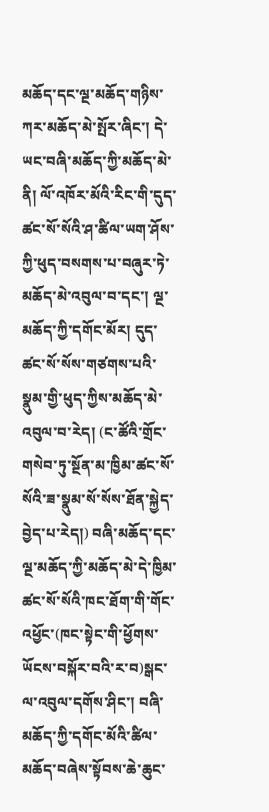མཆོད་དང་ལྔ་མཆོད་གཉིས་ཀར་མཆོད་མེ་སྤོར་ཞིང་། དེ་ཡང་བཞི་མཆོད་ཀྱི་མཆོད་མེ་ནི། ལོ་འཁོར་མོའི་རིང་གི་དུད་ཚང་སོ་སོའི་ཤ་ཚིལ་ཡག་ཤོས་ཀྱི་ཕུད་བསགས་པ་བཞུར་ཏེ་མཆོད་མེ་འབུལ་བ་དང་། ལྔ་མཆོད་ཀྱི་དགོང་མོར། དུད་ཚང་སོ་སོས་གཙགས་པའི་སྣུམ་གྱི་ཕུད་ཀྱིས་མཆོད་མེ་འབུལ་བ་རེད། (ང་ཚོའི་གྲོང་གསེབ་ཏུ་སྔོན་མ་ཁྱིམ་ཚང་སོ་སོའི་ཟ་སྣུམ་སོ་སོས་ཐོན་སྐྱེད་བྱེད་པ་རེད།) བཞི་མཆོད་དང་ལྔ་མཆོད་ཀྱི་མཆོད་མེ་དེ་ཁྱིམ་ཚང་སོ་སོའི་ཁང་ཐོག་གི་གོང་འཕྱོང་(ཁང་སྟེང་གི་ཕྱོགས་ཡོངས་བསྐོར་བའི་ར་བ)སྒང་ལ་འབུལ་དགོས་ཤིང་། བཞི་མཆོད་ཀྱི་དགོང་མོའི་ཚིལ་མཆོད་བཞེས་སྟོབས་ཆེ་ཆུང་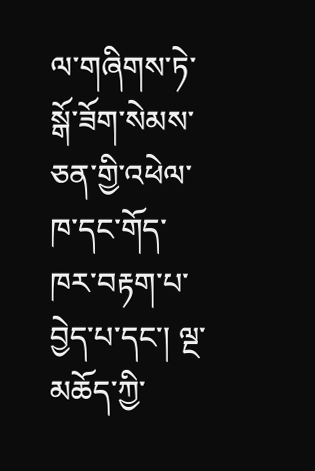ལ་གཞིགས་ཏེ་སྒོ་ཟོག་སེམས་ཅན་གྱི་འཕེལ་ཁ་དང་གོད་ཁར་བརྟག་པ་བྱེད་པ་དང་། ལྔ་མཆོད་ཀྱི་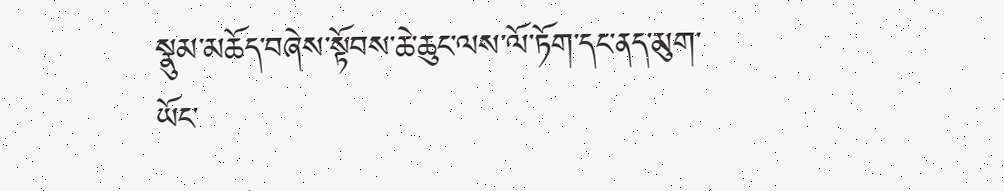སྣུམ་མཆོད་བཞེས་སྟོབས་ཆེ་ཆུང་ལས་ལོ་ཏོག་དང་ནད་མུག་ཡོང་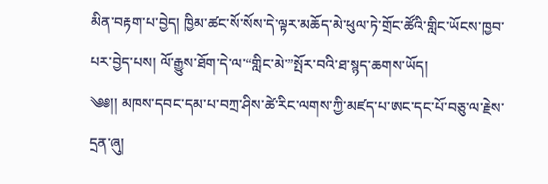མིན་བརྟག་པ་བྱེད། ཁྱིམ་ཚང་སོ་སོས་དེ་ལྟར་མཆོད་མེ་ཕུལ་ཏེ་གྲོང་ཚོའི་གླིང་ཡོངས་ཁྱབ་པར་བྱེད་པས། ལོ་རྒྱུས་ཐོག་དེ་ལ་“གླིང་མེ་”སྤོར་བའི་ཐ་སྙད་ཆགས་ཡོད།
༄༅།། མཁས་དབང་དམ་པ་བཀྲ་ཤིས་ཚེ་རིང་ལགས་ཀྱི་མཛད་པ་ཨང་དང་པོ་བཅུ་ལ་རྗེས་དྲན་ཞུ།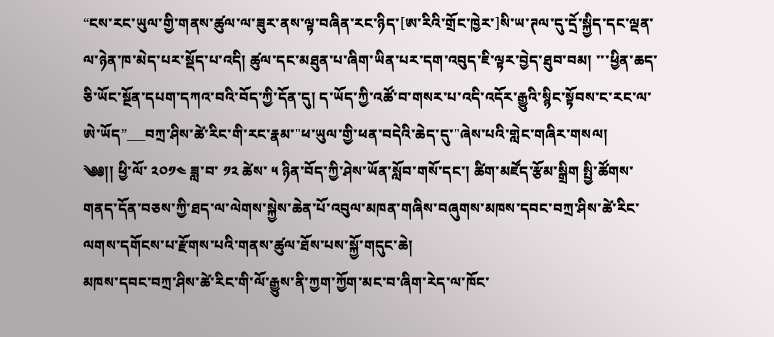“ངས་རང་ཡུལ་གྱི་གནས་ཚུལ་ལ་ཟུར་ནས་ལྟ་བཞིན་རང་ཉིད་[ཨ་རིའི་གྲོང་ཁྱེར་]སི་ཡ་ཊལ་དུ་དྲོ་སྐྱིད་དང་ལྡན་ལ་ཉེན་ཁ་མེད་པར་སྡོད་པ་འདི། ཚུལ་དང་མཐུན་པ་ཞིག་ཡིན་པར་དག་འབུད་ཇི་ལྟར་བྱེད་ཐུབ་བམ། ་་་ཕྱིན་ཆད་ཅི་ཡོང་སྔོན་དཔག་དཀའ་བའི་བོད་ཀྱི་དོན་དུ། ད་ཡོད་ཀྱི་འཚོ་བ་གསར་པ་འདི་འདོར་རྒྱུའི་སྙིང་སྟོབས་ང་རང་ལ་ཨེ་ཡོད”___བཀྲ་ཤིས་ཚེ་རིང་གི་རང་རྣམ་"ཕ་ཡུལ་གྱི་ཕན་བདེའི་ཆེད་དུ་"ཞེས་པའི་གླེང་གཞིར་གསལ།
༄༅།། ཕྱི་ལོ་ ༢༠༡༤ ཟླ་བ་ ༡༢ ཚེས་ ༥ ཉིན་བོད་ཀྱི་ཤེས་ཡོན་སློབ་གསོ་དང་། ཚིག་མཛོད་རྩོམ་སྒྲིག སྤྱི་ཚོགས་གནད་དོན་བཅས་ཀྱི་ཐད་ལ་ལེགས་སྐྱེས་ཆེན་པོ་འབུལ་མཁན་གཞིས་བཞུགས་མཁས་དབང་བཀྲ་ཤིས་ཚེ་རིང་ལགས་དགོངས་པ་རྫོགས་པའི་གནས་ཚུལ་ཐོས་པས་སྐྱོ་གདུང་ཆེ།
མཁས་དབང་བཀྲ་ཤིས་ཚེ་རིང་གི་ལོ་རྒྱུས་ནི་ཀྱག་ཀྱོག་མང་བ་ཞིག་རེད་ལ་ཁོང་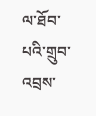ལ་ཐོབ་པའི་གྲུབ་འབྲས་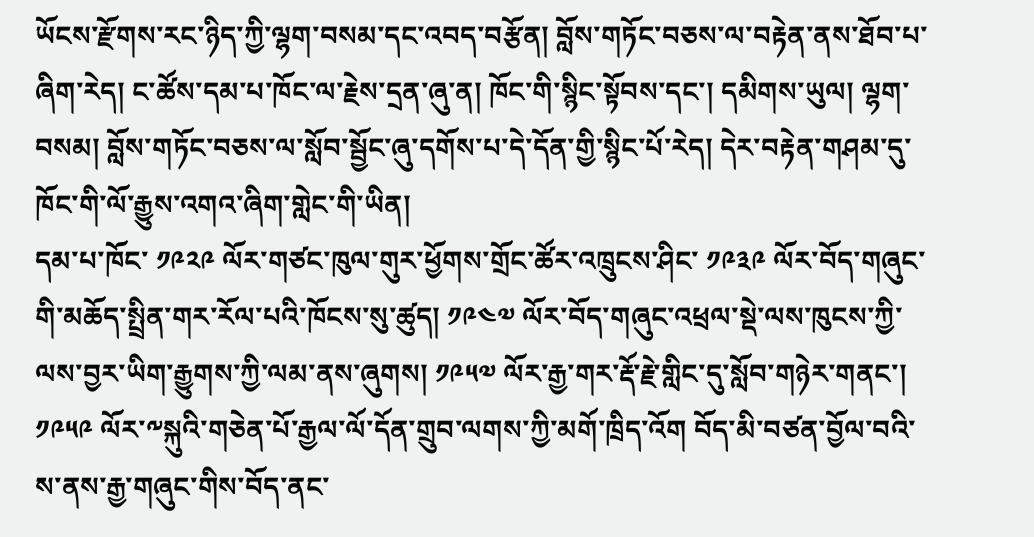ཡོངས་རྫོགས་རང་ཉིད་ཀྱི་ལྷག་བསམ་དང་འབད་བརྩོན། བློས་གཏོང་བཅས་ལ་བརྟེན་ནས་ཐོབ་པ་ཞིག་རེད། ང་ཚོས་དམ་པ་ཁོང་ལ་རྗེས་དྲན་ཞུ་ན། ཁོང་གི་སྙིང་སྟོབས་དང་། དམིགས་ཡུལ། ལྷག་བསམ། བློས་གཏོང་བཅས་ལ་སློབ་སྦྱོང་ཞུ་དགོས་པ་དེ་དོན་གྱི་སྙིང་པོ་རེད། དེར་བརྟེན་གཤམ་དུ་ཁོང་གི་ལོ་རྒྱུས་འགའ་ཞིག་གླེང་གི་ཡིན།
དམ་པ་ཁོང་ ༡༩༢༩ ལོར་གཙང་ཁུལ་གུར་ཕྱོགས་གྲོང་ཚོར་འཁྲུངས་ཤིང་ ༡༩༣༩ ལོར་བོད་གཞུང་གི་མཆོད་སྤྲིན་གར་རོལ་པའི་ཁོངས་སུ་ཚུད། ༡༩༤༧ ལོར་བོད་གཞུང་འཕྲལ་སྡེ་ལས་ཁུངས་ཀྱི་ལས་བྱར་ཡིག་རྒྱུགས་ཀྱི་ལམ་ནས་ཞུགས། ༡༩༥༧ ལོར་རྒྱ་གར་རྡོ་རྗེ་གླིང་དུ་སློབ་གཉེར་གནང་། ༡༩༥༩ ལོར་༸སྐུའི་གཅེན་པོ་རྒྱལ་ལོ་དོན་གྲུབ་ལགས་ཀྱི་མགོ་ཁྲིད་འོག བོད་མི་བཙན་བྱོལ་བའི་ས་ནས་རྒྱ་གཞུང་གིས་བོད་ནང་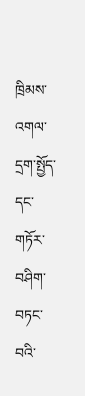ཁྲིམས་འགལ་དྲག་སྤྱོད་དང་གཏོར་བཤིག་བཏང་བའི་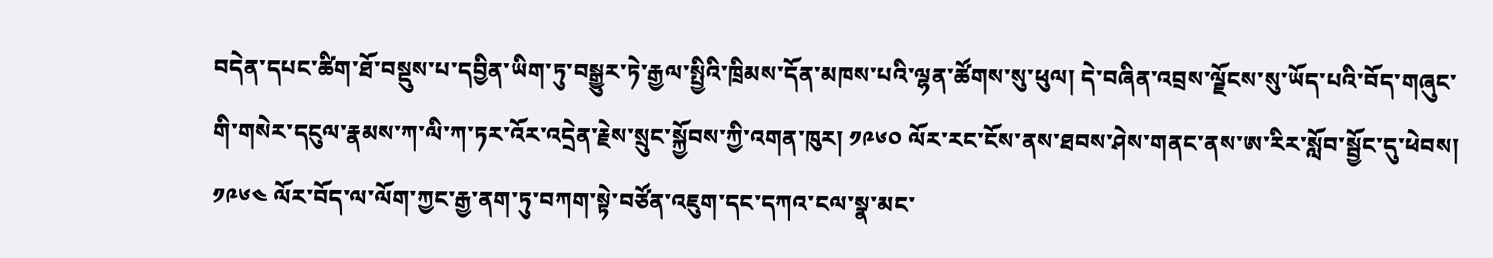བདེན་དཔང་ཚིག་ཐོ་བསྡུས་པ་དབྱིན་ཡིག་ཏུ་བསྒྱུར་ཏེ་རྒྱལ་སྤྱིའི་ཁྲིམས་དོན་མཁས་པའི་ལྷན་ཚོགས་སུ་ཕུལ། དེ་བཞིན་འབྲས་ལྗོངས་སུ་ཡོད་པའི་བོད་གཞུང་གི་གསེར་དངུལ་རྣམས་ཀ་ལི་ཀ་ཏར་འོར་འདྲེན་རྗེས་སྲུང་སྐྱོབས་ཀྱི་འགན་ཁུར། ༡༩༦༠ ལོར་རང་ངོས་ནས་ཐབས་ཤེས་གནང་ནས་ཨ་རིར་སློབ་སྦྱོང་དུ་ཕེབས། ༡༩༦༤ ལོར་བོད་ལ་ལོག་ཀྱང་རྒྱ་ནག་ཏུ་བཀག་སྟེ་བཙོན་འཇུག་དང་དཀའ་ངལ་སྣ་མང་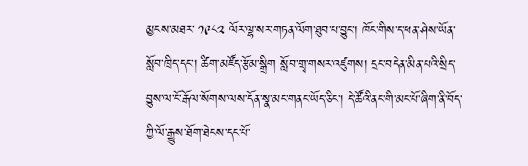མྱངས་མཐར་ ༡༩༨༢ ལོར་ལྷ་སར་གཏན་ལོག་ཐུབ་པ་བྱུང་། ཁོང་གིས་ད་ཕན་ཤེས་ཡོན་སློབ་ཁྲིད་དང་། ཚིག་མཛོད་རྩོམ་སྒྲིག སློབ་གྲྭ་གསར་འཛུགས། དྲང་བདེན་མིན་པའི་སྲིད་བྱུས་ལ་ངོ་རྒོལ་སོགས་ལས་དོན་སྣ་མང་གནང་ཡོད་ཅིང་། དེ་ཚོའི་ནང་གི་མང་པོ་ཞིག་ནི་བོད་ཀྱི་ལོ་རྒྱུས་ཐོག་ཐེངས་དང་པོ་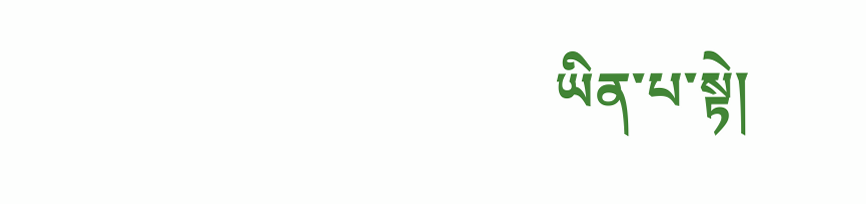ཡིན་པ་སྟེ།